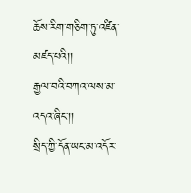ཆོས་རིག་གཅིག་ཏུ་འཛིན་མཛད་པའི།།
རྒྱལ་བའི་བཀའ་ལས་མ་འདའ་ཞིང་།།
སྲིད་ཀྱི་དོན་ཡང་མ་འདོར་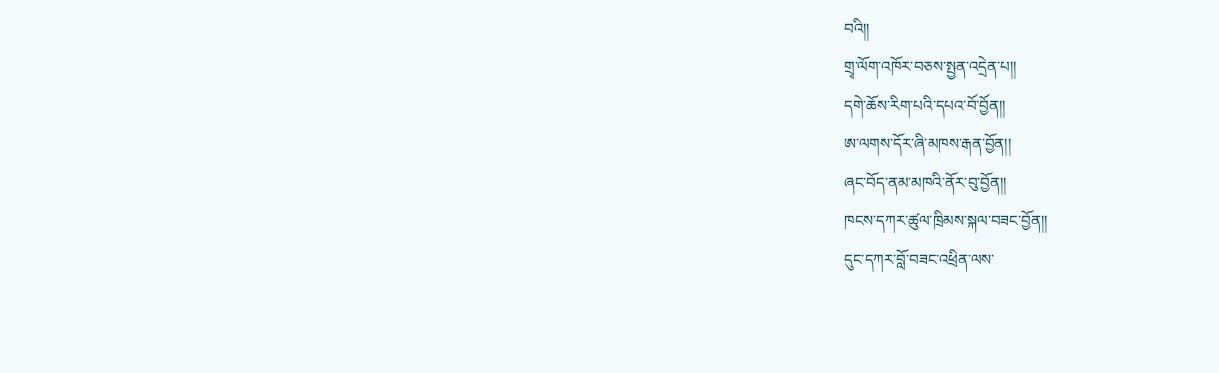བའི།།
གྲྭ་ལོག་འཁོར་བཅས་སྤྱན་འདྲེན་པ།།
དགེ་ཆོས་རིག་པའི་དཔའ་བོ་བྱོན།།
ཨ་ལགས་དོར་ཞི་མཁས་རྒན་བྱོན།།
ཞང་བོད་ནམ་མཁའི་ནོར་བུ་བྱོན།།
ཁངས་དཀར་ཚུལ་ཁྲིམས་སྐལ་བཟང་བྱོན།།
དུང་དཀར་བློ་བཟང་འཕྲིན་ལས་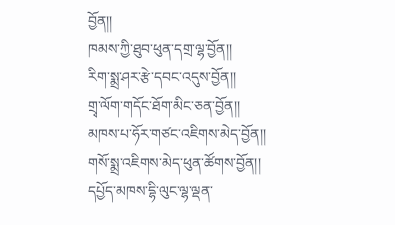བྱོན།།
ཁམས་ཀྱི་ཐུབ་ཕུན་དགྲ་ལྷ་བྱོན།།
རིག་སྨྲ་ཤར་རྩེ་དབང་འདུས་བྱོན།།
གྲྭ་ལོག་གདོང་ཐོག་མིང་ཅན་བྱོན།།
མཁས་པ་ཧོར་གཙང་འཇིགས་མེད་བྱོན།།
གསོ་སྨྲ་འཇིགས་མེད་ཕུན་ཚོགས་བྱོན།།
དཔྱོད་མཁས་དྷི་ལུང་ལྷ་ལྡན་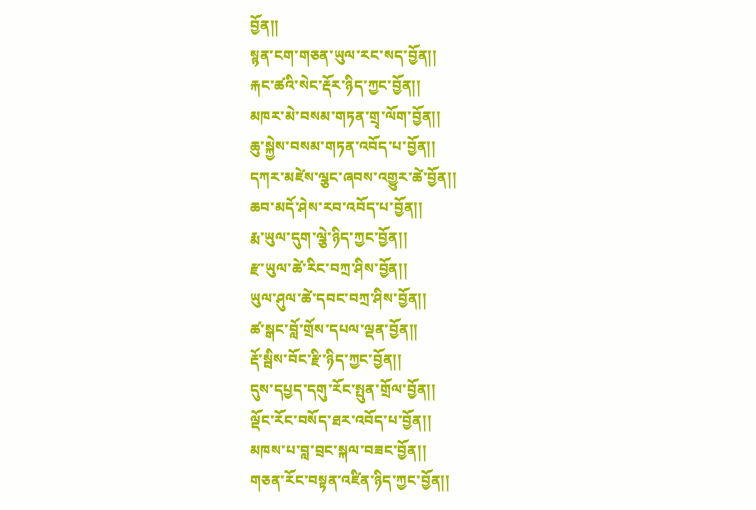བྱོན།།
སྙན་ངག་གཅན་ཡུལ་རང་སད་བྱོན།།
རྐང་ཚའི་སེང་རྡོར་ཉིད་ཀྱང་བྱོན།།
མཁར་མེ་བསམ་གཏན་གྲྭ་ལོག་བྱོན།།
ཆུ་སྐྱེས་བསམ་གཏན་འབོད་པ་བྱོན།།
དཀར་མཛེས་ལྕང་ཞབས་འགྱུར་ཚེ་བྱོན།།
ཆབ་མདོ་ཤེས་རབ་འབོད་པ་བྱོན།།
རྨ་ཡུལ་དུག་ལྕེ་ཉིད་ཀྱང་བྱོན།།
རྫ་ཡུལ་ཚེ་རིང་བཀྲ་ཤིས་བྱོན།།
ཡུལ་ཤུལ་ཚེ་དབང་བཀྲ་ཤིས་བྱོན།།
ཚ་སྒང་བློ་གྲོས་དཔལ་ལྡན་བྱོན།།
རྡོ་སྦིས་བོང་རྫི་ཉིད་ཀྱང་བྱོན།།
དུས་དཔྱད་དགུ་རོང་སྤུན་གྲོལ་བྱོན།།
ལྡོང་རོང་བསོད་ཐར་འབོད་པ་བྱོན།།
མཁས་པ་བླ་བྲང་སྐལ་བཟང་བྱོན།།
གཅན་རོང་བསྟན་འཛིན་ཉིད་ཀྱང་བྱོན།།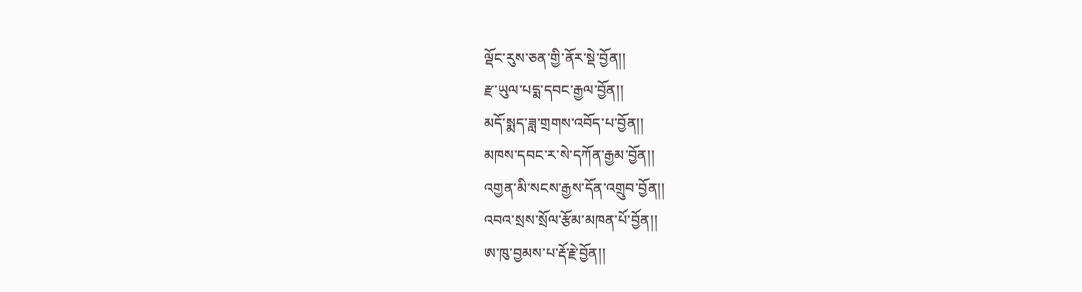ལྡོང་རུས་ཅན་གྱི་ནོར་སྡེ་བྱོན།།
རྫ་ཡུལ་པདྨ་དབང་རྒྱལ་བྱོན།།
མདོ་སྨད་ཟླ་གྲགས་འབོད་པ་བྱོན།།
མཁས་དབང་ར་སེ་དཀོན་རྒྱམ་བྱོན།།
འགྱན་མི་སངས་རྒྱས་དོན་འགྲུབ་བྱོན།།
འབའ་སྲས་སྲོལ་རྩོམ་མཁན་པོ་བྱོན།།
ཨ་ཁུ་བྱམས་པ་རྡོ་རྗེ་བྱོན།།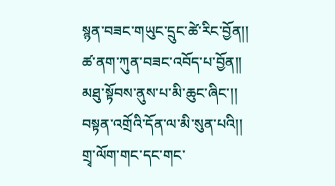སྙན་བཟང་གཡུང་དྲུང་ཚེ་རིང་བྱོན།།
ཚ་ནག་ཀུན་བཟང་འབོད་པ་བྱོན།།
མཐུ་སྟོབས་ནུས་པ་མི་ཆུང་ཞིང་།།
བསྟན་འགྲོའི་དོན་ལ་མི་སུན་པའི།།
གྲྭ་ལོག་གང་དང་གང་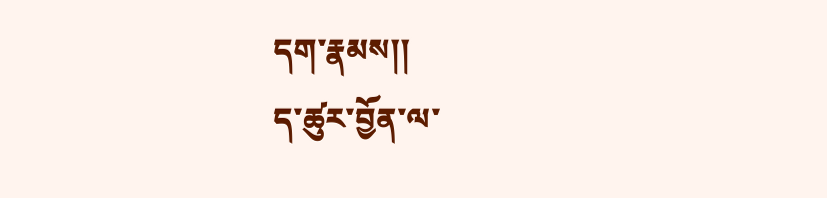དག་རྣམས།།
ད་ཚུར་བྱོན་ལ་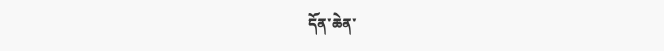དོན་ཆེན་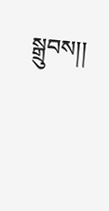སྒྲུབས།།